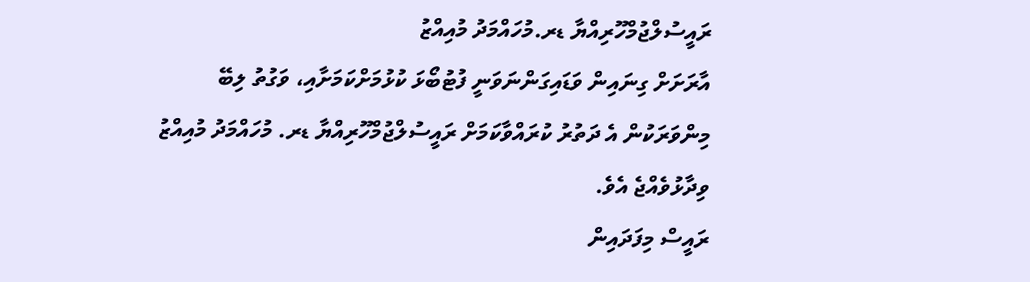ރައީސުލްޖުމްހޫރިއްޔާ ޑރ.މުހައްމަދު މުއިއްޒު
އާރަށަށް ގިނައިން ވަޑައިގަންނަވަނީ ފުޓުބޯޅަ ކުޅުމަށްކަމަށާއި، ވަގުތު ލިބޭ މިންވަރަކުން އެ ދަތުރު ކުރައްވާކަމަށް ރައީސުލްޖުމްހޫރިއްޔާ ޑރ. މުހައްމަދު މުއިއްޒު ވިދާޅުވެއްޖެ އެވެ.
ރައީސް މިފަދައިން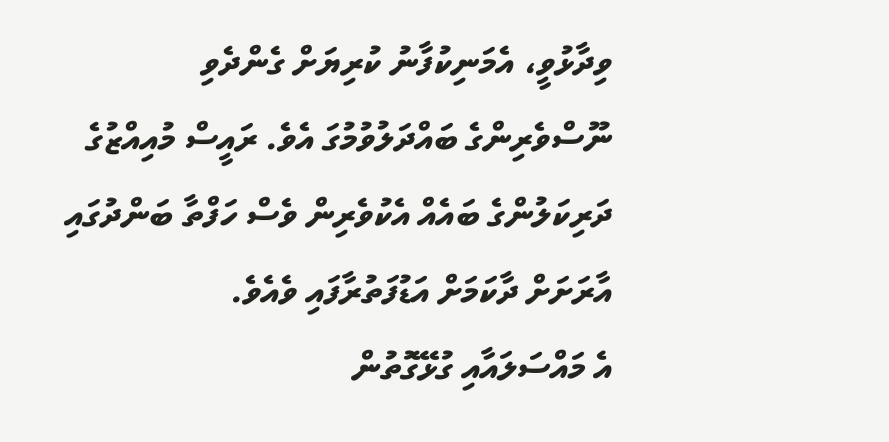ވިދާޅުވީ، އެމަނިކުފާނު ކުރިޔަށް ގެންދެވި ނޫސްވެރިންގެ ބައްދަލުވުމުގަ އެވެ. ރައީސް މުއިއްޒުގެ ދަރިކަލުންގެ ބައެއް އެކުވެރިން ވެސް ހަފްތާ ބަންދުގައި އާރަށަށް ދާކަމަށް އަޑުފަތުރާފައި ވެއެވެ.
އެ މައްސަލައާއި ގުޅޭގޮތުން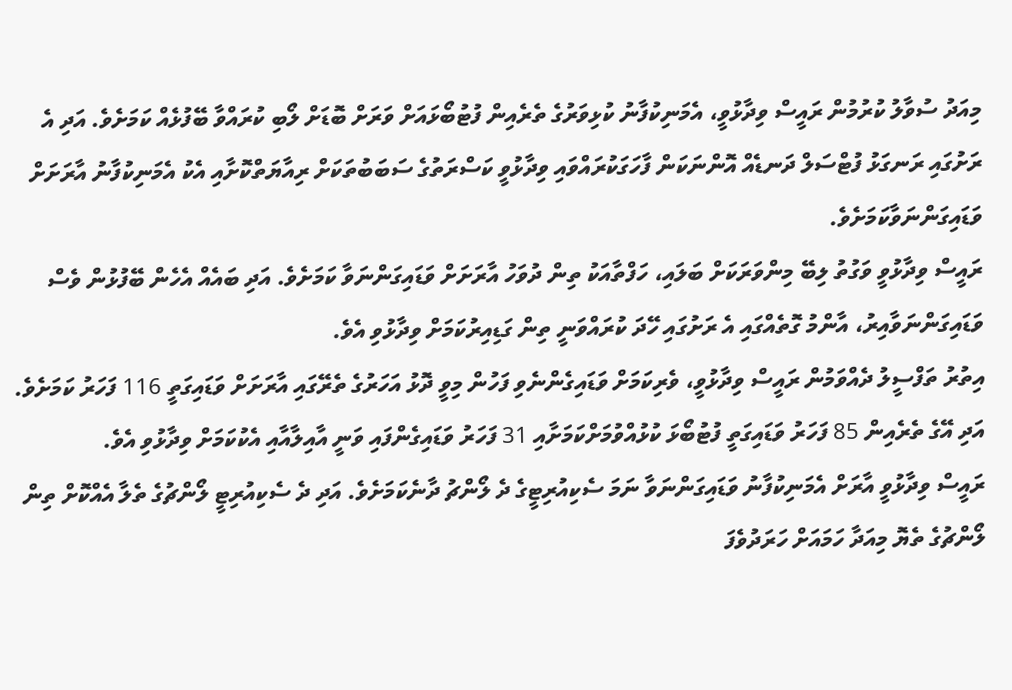މިއަދު ސުވާލު ކުރުމުން ރައީސް ވިދާޅުވީ، އެމަނިކުފާނު ކުޅިވަރުގެ ތެރެއިން ފުޓުބޯޅައަށް ވަރަށް ބޮޑަށް ލޯބި ކުރައްވާ ބޭފުޅެއް ކަމަށެވެ. އަދި އެ ރަށުގައި ރަނގަޅު ފުޓްސަލް ދަނޑެއް އޮންނަކަން ފާހަގަކުރައްވައި ވިދާޅުވީ ކަސްރަތުގެ ސަބަބުތަކަށް ރިއާޔަތްކޮށާއި އެކު އެމަނިކުފާނު އާރަށަށް ވަޑައިގަންނަވާކަމަށެވެ.
ރައީސް ވިދާޅުވީ ވަގުތު ލިބޭ މިންވަރަކަށް ބަލައި، ހަފްތާއަކު ތިން ދުވަހު އާރަށަށް ވަޑައިގަންނަވާ ކަމަށެވެ. އަދި ބައެއް އެހެން ބޭފުޅުން ވެސް ވަޑައިގަންނަވާއިރު، އާންމު ގޮތެއްގައި އެ ރަށުގައި ހޭދަ ކުރައްވަނީ ތިން ގަޑިއިރުކަމަށް ވިދާޅުވި އެވެ.
އިތުރު ތަފްސީލު ދެއްވަމުން ރައީސް ވިދާޅުވީ، ވެރިކަމަށް ވަޑައިގެންނެވި ފަހުން މިވީ ދޮޅު އަހަރުގެ ތެރޭގައި އާރަށަށް ވަޑައިގަތީ 116 ފަހަރު ކަމަށެވެ. އަދި އޭގެ ތެރެއިން 85 ފަހަރު ވަޑައިގަތީ ފުޓުބޯޅަ ކުޅުއްވުމަށްކަމަށާއި 31 ފަހަރު ވަޑައިގެންފައި ވަނީ އާއިލާއާއި އެކުކަމަށް ވިދާޅުވި އެވެ.
ރައީސް ވިދާޅުވީ އާރަށް އެމަނިކުފާނު ވަޑައިގަންނަވާ ނަމަ ސެކިއުރިޓީގެ ދެ ލޯންޗު ދާނެކަމަށެވެ. އަދި ދެ ސެކިއުރިޓީ ލޯންޗުގެ ތެލާ އެއްކޮށް ތިން ލޯންޗުގެ ތެޔޮ މިއަދާ ހަމައަށް ހަރަދުވެފަ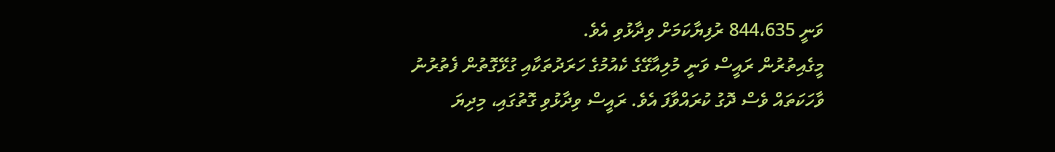ވަނީ 844،635 ރުފިޔާކަމަށް ވިދާޅުވި އެވެ.
މީގެއިތުރުން ރައީސް ވަނީ މުލިއާގޭގެ ކެއުމުގެ ހަރަދުތަކާއި ގުޅޭގޮތުން ފެތުރުނު ވާހަކަތައް ވެސް ދޮގު ކުރައްވާފަ އެވެ. ރައީސް ވިދާޅުވި ގޮތުގައި، މިދިޔަ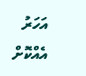އަހަރު އެއްކޮށް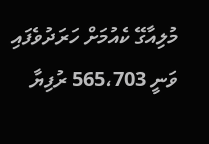މުލިއާގޭ ކެއުމަށް ހަރަދުވެފައި ވަނީ 565،703 ރުފިޔާ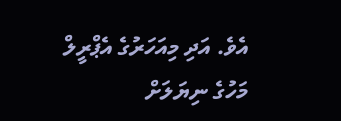އެވެ. އަދި މިއަހަރުގެ އެޕްރީލް މަހުގެ ނިޔަލަށް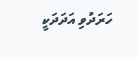ހަރަދުވި އަދަދަކީ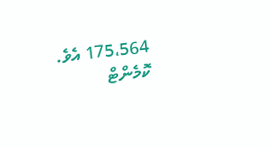175،564 އެވެ.
ކޮމެންޓް